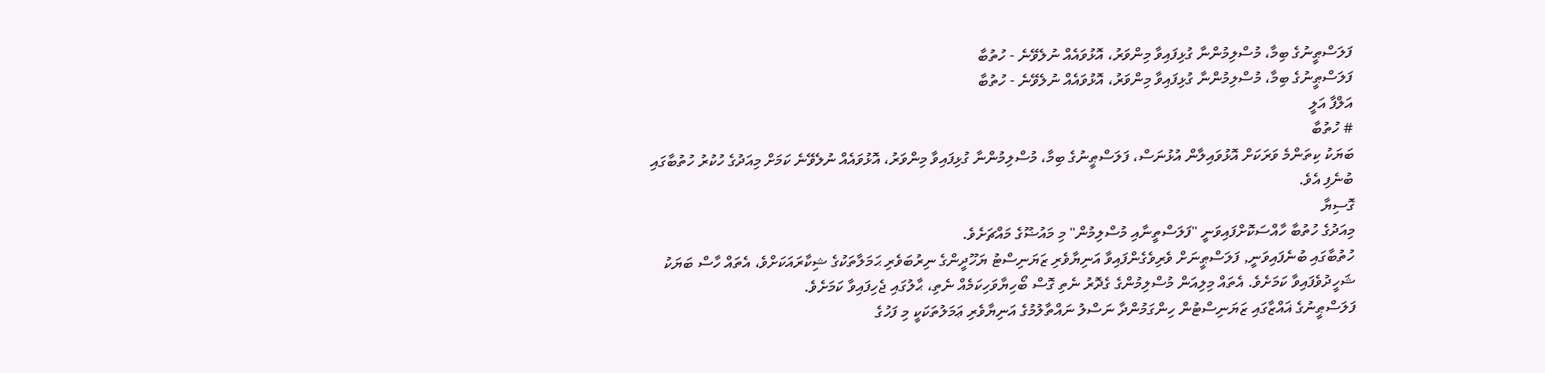ފަލަސްޠީނުގެ ބިމާ، މުސްލިމުންނާ ގުޅިފައިވާ މިންވަރު، އޮޅުވައެއް ނުލެވޭނެ - ހުތުބާ
ފަލަސްޠީނުގެ ބިމާ، މުސްލިމުންނާ ގުޅިފައިވާ މިންވަރު، އޮޅުވައެއް ނުލެވޭނެ - ހުތުބާ
އަލްފާ އަލީ
# ހުތުބާ
ބަޔަކު ކިތަންމެ ވަރަކަށް އޮޅުވައިލާން އުޅުނަސް، ފަލަސްޠީނުގެ ބިމާ، މުސްލިމުންނާ ގުޅިފައިވާ މިންވަރު، އޮޅުވައެއް ނުލެވޭނެ ކަމަށް މިއަދުގެ ހުކުރު ހުތުބާގައި ބުނެފި އެވެ.
ގޮސިޔާ
މިއަދުގެ ހުތުބާ ހާއްސަކޮށްފައިވަނީ "ފަލަސްތީނާއި މުސްލިމުން" މި މައުޟޫގެ މައްޗަށެވެ.
ހުތުބާގައި ބުނެފައިވަނީ, ފަލަސްޠީނަށް ވެރިވެގެންފައިވާ އަނިޔާވެރި ޒަޔަނިސްޓު ޔަހޫދީންގެ ނިރުބަވެރި ޙަމަލާތަކުގެ ޝިކާރައަކަށްވެ، އެތައް ހާސް ބަޔަކު ޝަހީދުވެފައިވާ ކަމަށެވެ. އެތައް މިލިއަން މުސްލިމުންގެ ގެދޮރު ނެތި ގޮސް ބޯހިޔާވަހިކަމެއް ނެތި، ޙާލުގައި ޖެހިފައިވާ ކަމަށެވެ.
ފަލަސްޠީނުގެ ޣައްޒާގައި ޒަޔަނިސްޓުން ހިންގަމުންދާ ނަސްލު ނައްތާލުމުގެ އަނިޔާވެރި ޢަމަލުތަކަކީ މި ފަހުގެ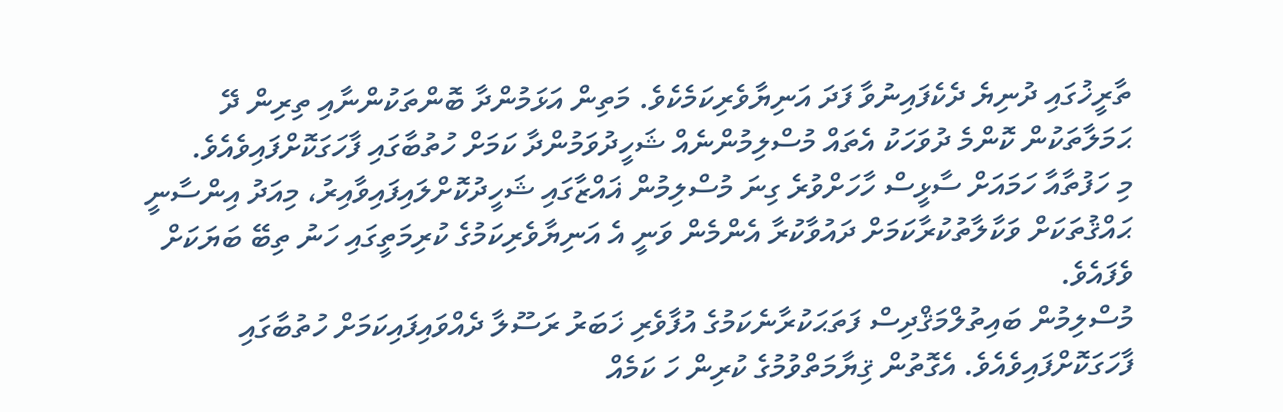ތާރީޚުގައި ދުނިޔެ ދެކެފައިނުވާ ފަދަ އަނިޔާވެރިކަމެކެވެ. މަތިން އަޅަމުންދާ ބޮންތަކުންނާއި ތިރިން ދޭ ޙަމަލާތަކުން ކޮންމެ ދުވަހަކު އެތައް މުސްލިމުންނެއް ޝަހީދުވަމުންދާ ކަމަށް ހުތުބާގައި ފާހަގަކޮށްފައިވެއެވެ.
މި ހަފުތާއާ ހަމައަށް ސާޅީސް ހާހަށްވުރެ ގިނަ މުސްލިމުން ޣައްޒާގައި ޝަހީދުކޮށްލައިފައިވާއިރު، މިއަދު އިންސާނީ ޙައްޤުތަކަށް ވަކާލާތުކުރާކަމަށް ދައުވާކުރާ އެންމެން ވަނީ އެ އަނިޔާވެރިކަމުގެ ކުރިމަތީގައި ހަނު ތިބޭ ބަޔަކަށް ވެފައެވެ.
މުސްލިމުން ބައިތުލްމަޤްދިސް ފަތަޙަކުރާނެކަމުގެ އުފާވެރި ޚަބަރު ރަސޫލާ ދެއްވައިފައިކަމަށް ހުތުބާގައި ފާހަގަކޮށްފައިވެއެވެ. އެގޮތުން ޤިޔާމަތްވުމުގެ ކުރިން ހަ ކަމެއް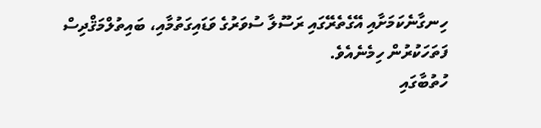ހިނގާނެކަމަށާއި އޭގެތެރޭގައި ރަސޫލާ ސުވަރުގެ ވަޑައިގަތުމާއި، ބައިތުލްމަޤްދިސް ފަތަހަކުރުން ހިމެނެއެވެ.
ހުތުބާގައި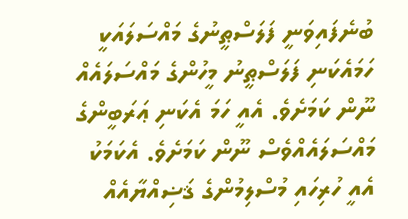ބުނެފައިވަނީ ފަލަސްޠީނުގެ މައްސަލައަކީ ހަމައެކަނި ފަލަސްޠީނު މީހުންގެ މައްސަލައެއް ނޫން ކަމަށެވެ. އެއީ ހަމަ އެކަނި ޢަރަބީންގެ މައްސަލައެއްވެސް ނޫން ކަމަށެވެ. އެކަމަކު އެއީ ހުރިހައި މުސްލިމުންގެ ޤަޟިއްޔާއެއް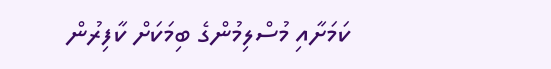ކަމަށާއި މުސްލިމުންގެ ބިމަކަށް ކާފިރުން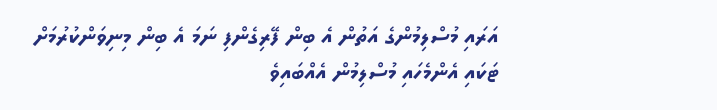އަރައި މުސްލިމުންގެ އަތުން އެ ބިން ފޭރިގެންފި ނަމަ އެ ބިން މިނިވަންކުރުމަށް ޓަކައި އެންމެހައި މުސްލިމުން އެއްބައިވެ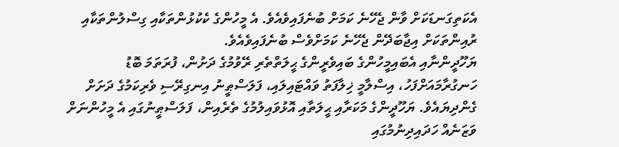އެކަތިގަނޑަކަށް ވާން ޖެހޭނެ ކަމަށް ބުނެފައިވެއެވެ. އެ މީހުންގެ ކެކުޅުންތަކާއި ގިސްލުންތަކާއި ރުއިންތަކަށް އިޖާބަދޭން ޖެހޭނެ ކަމަށްވެސް ބުނެފައިވެއެވެ.
ޔަހޫދީންނާއި އެބައިމީހުންގެ ބައިވެރީންގެ ޙީލަތްތެރި ރޭވުމުގެ ދަށުން، ފުރަތަމަ ބޮޑު ހަނގުރާމައަށްފަހު، އިސްލާމީ ޚިލާފަތު ވައްޓައިލައި، ފަލަސްޠީނު އިނގިރޭސި ވެރިކަމުގެ ދަށަށް ގެންދިޔައެވެ. ޔަހޫދީންގެ މަކަރާއި ޙީލަތާއި އޮޅުވައިލުމުގެ ތެރެއިން، ފަލަސްޠީނުގައި އެ މީހުންނަށް ވަޒަނެއް ހަދައިދިނުމުގައި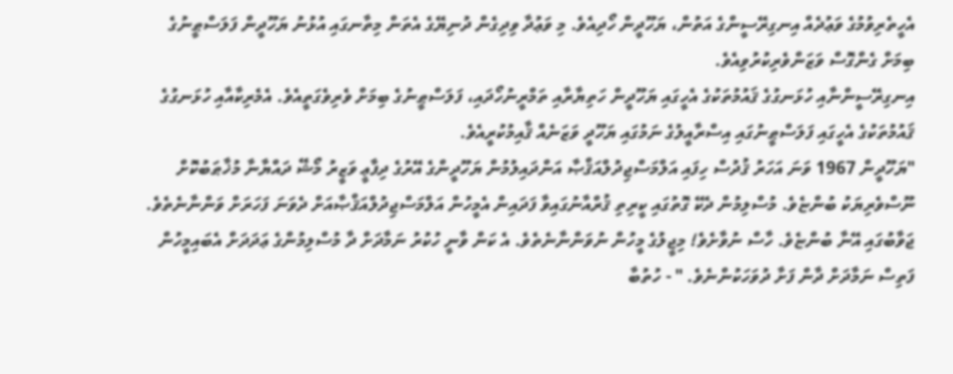އެހީތެރިވުމުގެ ވަޢުދެއް އިނގިރޭސީންގެ އަތުން، ޔަހޫދީން ހޯދިއެވެ. މި ވަޢުދާ ވިދިގެން ދުނިޔޭގެ އެތަން މިތާނގައި އުޅުނު ޔަހޫދީން ފަލަސްޠީނުގެ ބިމަށް ގެންގޮސް ވަޒަންވެރިކުރުވިއެވެ.
އިނގިރޭސީންނާއި ހުޅަނގުގެ ޤައުމުތަކުގެ އެހީގައި ޔަހޫދީން ހަތިޔާރާއި ތަމްރީނުހޯދައި، ފަލަސްޠީނުގެ ބިމަށް ވެރިވެގަތީއެވެ. އެމެރިކާއާއި ހުޅަނގުގެ ޤައުމުތަކުގެ އެހީގައި ފަލަސްޠީނުގައި އިސްރާއީލުގެ ނަމުގައި ޔަހޫދީ ވަޒަނެއް ޤާއިމުކުރީއެވެ.
"ޔަހޫދީން 1967 ވަނަ އަހަރު ޤުދުސް ހިފައި އަލްމަސްޖިދުލްއަޤްޞާ އަންދައިލުމުން ޔަހޫދީންގެ އޭރުގެ ދިފާޢީ ވަޒީރު މޯޝޭ ދައްޔާނާ މުޚާޠަބުކޮށް ނޫސްވެރިޔަކު ބުންޏެވެ. މުސްލިމުން ދެކޭ ގޮތުގައި ކީރިތި ޤުރްއާނުގައިވާ ފަދައިން އެމީހުން އަލްމަސްޖިދުލްއަޤްޞާއަށް ދެވަނަ ފަހަރަށް ވަންނާނެތެވެ. ޖަވާބުގައި އޭނާ ބުންޏެވެ. ހާސް ނުވާށެވެ! މިޖީލުގެ މީހުން ނުވަންނާނެތެވެ. އެ ކަން ވާނީ ހުކުރު ނަމާދަށް ދާ މުސްލިމުންގެ ޢަދަދަށް އެބައިމީހުން ފަތިސް ނަމާދަށް ދާން ފަށާ ދުވަހަކުންނެވެ. " - ހުތުބާ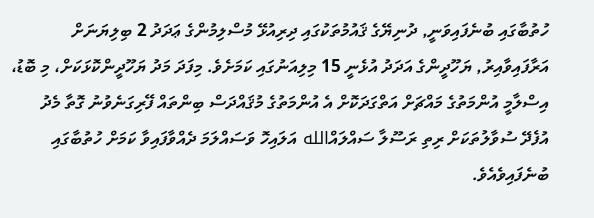ހުތުބާގައި ބުނެފައިވަނީ, ދުނިޔޭގެ ޤައުމުތަކުގައި ދިރިއުޅޭ މުސްލިމުންގެ ޢަދަދު 2 ބިލިޔަނަށް އަރާފައިވާއިރު, ޔަހޫދީންގެ އަދަދު އުޅެނީ 15 މިލިއަނުގައި ކަމަށެވެ. މިފަދަ މަދު ޔަހޫދީންކޮޅަކަށް، މި ބޮޑު، އިސްލާމީ އުންމަތުގެ މައްޗަށް އަތްގަދަކޮށް އެ އުންމަތުގެ މުޤައްދަސް ބިންތައް ފޭރިގަނެވުނު ގޮތާ މެދު އުފެދޭ ސުވާލުތަކަށް ރިތި ރަސޫލާ ސައްލައްالله އަލައިހޮ ވަސައްލަމަ ދެއްވާފައިވާ ކަމަށް ހުތުބާގައި ބުނެފައިވެއެވެ.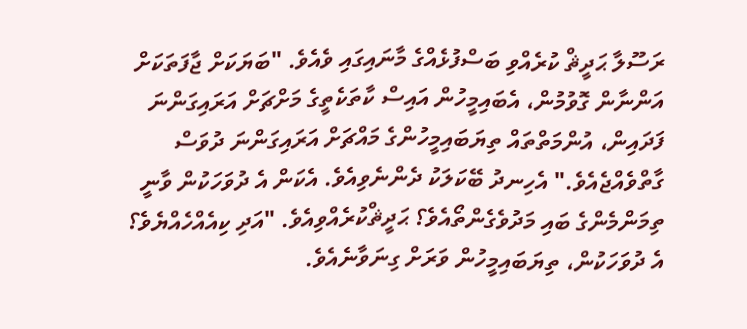ރަސޫލާ ޙަދީޘް ކުރެއްވި ބަސްފުޅެއްގެ މާނައިގައި ވެއެވެ. "ބަޔަކަށް ޖާފަތަކަށް އަންނާން ގޮވުމުން، އެބައިމީހުން އައިސް ކާތަކެތީގެ މަށްޗަށް އަރައިގަންނަ ފަދައިން، އުންމަތްތައް ތިޔަބައިމީހުންގެ މައްޗަށް އަރައިގަންނަ ދުވަސް ގާތްވެއްޖެއެވެ." އެހިނދު ބޭކަލަކު ދެންނެވިއެވެ. އެކަން އެ ދުވަހަކުން ވާނީ ތިމަންމެންގެ ބައި މަދުވެގެންތޯއެވެ؟ ޙަދީޘްކުރެއްވިއެވެ. "އަދި ކިއެއްހެއްޔެވެ؟ އެ ދުވަހަކުން، ތިޔަބައިމީހުން ވަރަށް ގިނަވާނެއެވެ.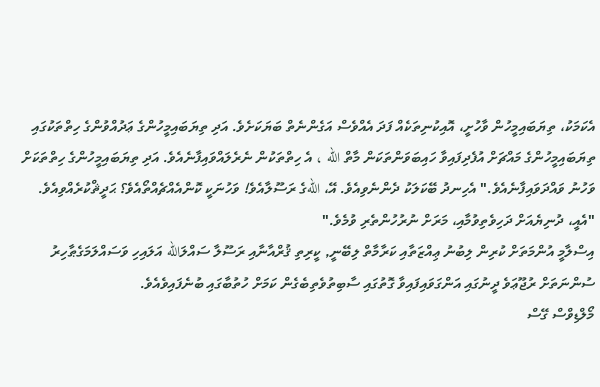އެކަމަކު، ތިޔަބައިމީހުން ވާހުށީ، އޮއިކުނިތަކެއް ފަދަ އެއްވެސް އަގެންނެތް ބަޔަކަށެވެ. އަދި ތިޔަބައިމީހުންގެ ޢަދުއްވުންގެ ހިތްތަކުގައި ތިޔަބައިމީހުންގެ މައްޗަށް އުފެދިފައިވާ ހައިބަވަންތަކަން މާތް الله ، އެ ހިތްތަކުން ނެރެލައްވައިފާނެއެވެ. އަދި ތިޔަބައިމީހުންގެ ހިތްތަކަށް ވަހުނު ވައްދަވައިފާނެއެވެ." އެހިނދު ބޭކަލަކު ދެންނެވިއެވެ. އޭ، اللهގެ ރަސޫލާއެވެ! ވަހުނަކީ ކޮންއެއްޗެއްތޯއެވެ؟ ޙަދީޘްކުރެއްވިއެވެ. "އެއީ، ދުނިޔެއަށް ދަހިވެތިވުމާއި، މަރަށް ނުރުހުންތެރި ވުމެވެ."
އިސްލާމީ އުންމަތަށް ކުރިން ލިބުނު ޢިއްޒަތާއި ކަރާމާތް ލިބޭނީ, ކީރިތި ޤުރްއާނާއި ރަސޫލާ ސައްލަالله އަލައިހި ވަސައްލަމަގެޠާހިރު ސުންނަތަށް ރުޖޫޢަވެ ދީނުގައި އަންގަވައިފައިވާ ގޮތުގައި ސާބިތުވެތިބެގެން ކަމަށް ހުތުބާގައި ބުނެފައިވެއެވެ.
މޯލްޑިވްސް ގޭސް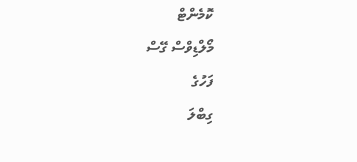ކޮމެންޓް
މޯލްޑިވްސް ގޭސް
ފަހުގެ
ގިބްލަ